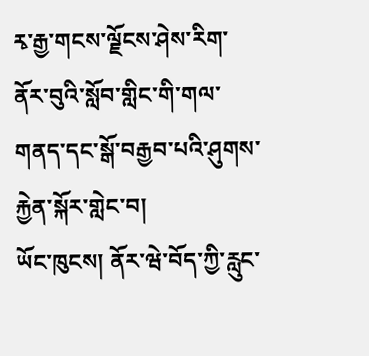རྭ་རྒྱ་གངས་ལྗོངས་ཤེས་རིག་ནོར་བུའི་སློབ་གླིང་གི་གལ་གནད་དང་སྒོ་བརྒྱབ་པའི་ཤུགས་རྐྱེན་སྐོར་གླེང་བ།
ཡོང་ཁུངས། ནོར་ཝེ་བོད་ཀྱི་རླུང་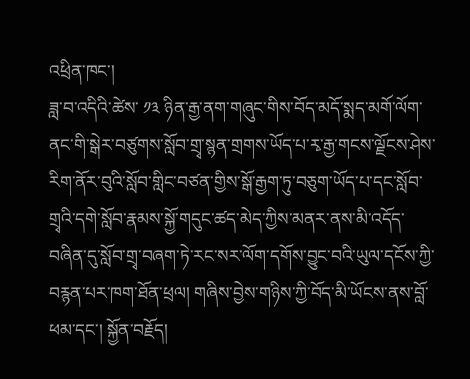འཕྲིན་ཁང་།
ཟླ་བ་འདིའི་ཚེས་ ༡༣ ཉིན་རྒྱ་ནག་གཞུང་གིས་བོད་མདོ་སྨད་མགོ་ལོག་ནང་གི་སྒེར་བཙུགས་སློབ་གྲྭ་སྙན་གྲགས་ཡོད་པ་རྭ་རྒྱ་གངས་ལྗོངས་ཤེས་རིག་ནོར་བུའི་སློབ་གླིང་བཙན་གྱིས་སྒོ་རྒྱག་ཏུ་བཅུག་ཡོད་པ་དང་སློབ་གྲྭའི་དགེ་སློབ་རྣམས་སྐྱོ་གདུང་ཚད་མེད་ཀྱིས་མནར་ནས་མི་འདོད་བཞིན་དུ་སློབ་གྲྭ་བཞག་ཏེ་རང་སར་ལོག་དགོས་བྱུང་བའི་ཡུལ་དངོས་ཀྱི་བརྙན་པར་ཁག་ཐོན་ཕྲལ། གཞིས་བྱེས་གཉིས་ཀྱི་བོད་མི་ཡོངས་ནས་བློ་ཕམ་དང་། སྐྱོན་བརྗོད།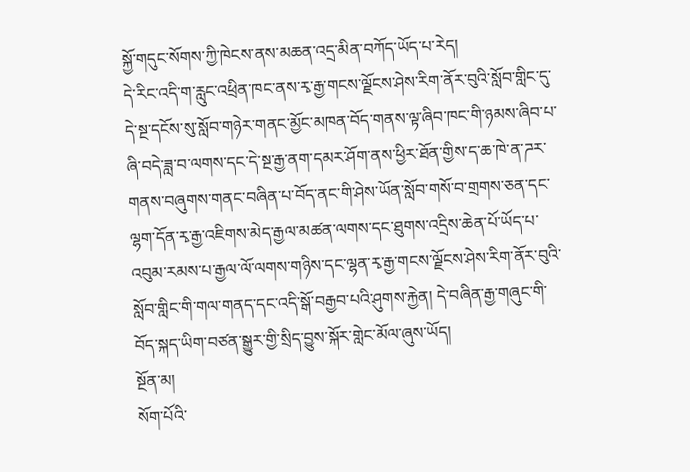སྐྱོ་གདུང་སོགས་ཀྱི་ཁེངས་ནས་མཆན་འདྲ་མིན་བཀོད་ཡོད་པ་རེད།
དེ་རིང་འདི་ག་རླུང་འཕྲིན་ཁང་ནས་རྭ་རྒྱ་གངས་ལྗོངས་ཤེས་རིག་ནོར་བུའི་སློབ་གླིང་དུ་དེ་སྔ་དངོས་སུ་སློབ་གཉེར་གནང་མྱོང་མཁན་བོད་གནས་ལྟ་ཞིབ་ཁང་གི་ཉམས་ཞིབ་པ་ཞི་བདེ་ཟླ་བ་ལགས་དང་དེ་སྔ་རྒྱ་ནག་དམར་ཤོག་ནས་ཕྱིར་ཐོན་གྱིས་ད་ཆ་ཁེ་ན་ཌར་གནས་བཞུགས་གནང་བཞིན་པ་བོད་ནང་གི་ཤེས་ཡོན་སློབ་གསོ་བ་གྲགས་ཅན་དང་ལྷག་དོན་རྭ་རྒྱ་འཇིགས་མེད་རྒྱལ་མཚན་ལགས་དང་ཐུགས་འདྲིས་ཆེན་པོ་ཡོད་པ་འབུམ་རམས་པ་རྒྱལ་ལོ་ལགས་གཉིས་དང་ལྷན་རྭ་རྒྱ་གངས་ལྗོངས་ཤེས་རིག་ནོར་བུའི་སློབ་གླིང་གི་གལ་གནད་དང་འདི་སྒོ་བརྒྱབ་པའི་ཤུགས་རྐྱེན། དེ་བཞིན་རྒྱ་གཞུང་གི་བོད་སྐད་ཡིག་བཙན་སྒྱུར་གྱི་སྲིད་བྱུས་སྐོར་གླེང་མོལ་ཞུས་ཡོད།
སྔོན་མ།
སོག་པོའི་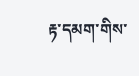རྟ་དམག་གིས་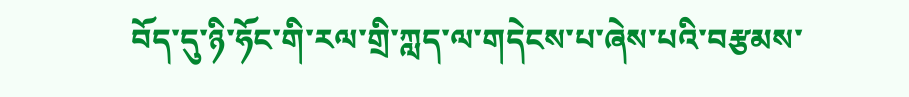བོད་དུ་ཉི་ཧོང་གི་རལ་གྲི་ཀླད་ལ་གདེངས་པ་ཞེས་པའི་བརྩམས་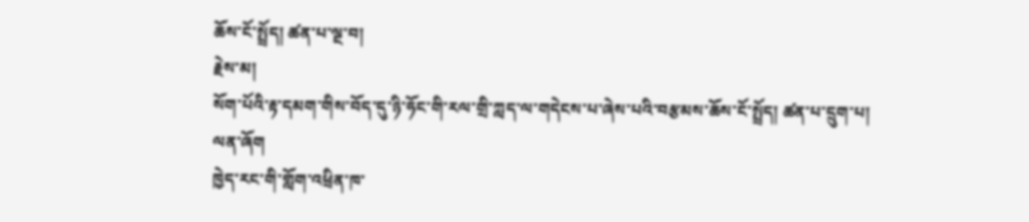ཆོས་ངོ་སྤྲོད། ཚན་པ་ལྔ་བ།
རྗེས་མ།
སོག་པོའི་རྟ་དམག་གིས་བོད་དུ་ཉི་ཧོང་གི་རལ་གྲི་ཀླད་ལ་གདེངས་པ་ཞེས་པའི་བརྩམས་ཆོས་ངོ་སྤྲོད། ཚན་པ་དྲུག་པ།
ལན་ཞོག
ཁྱེད་རང་གི་གློག་འཕྲིན་ཁ་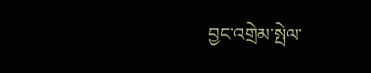བྱང་འགྲེམ་སྤེལ་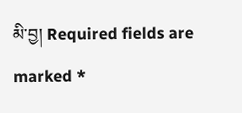མི་བྱ། Required fields are marked *